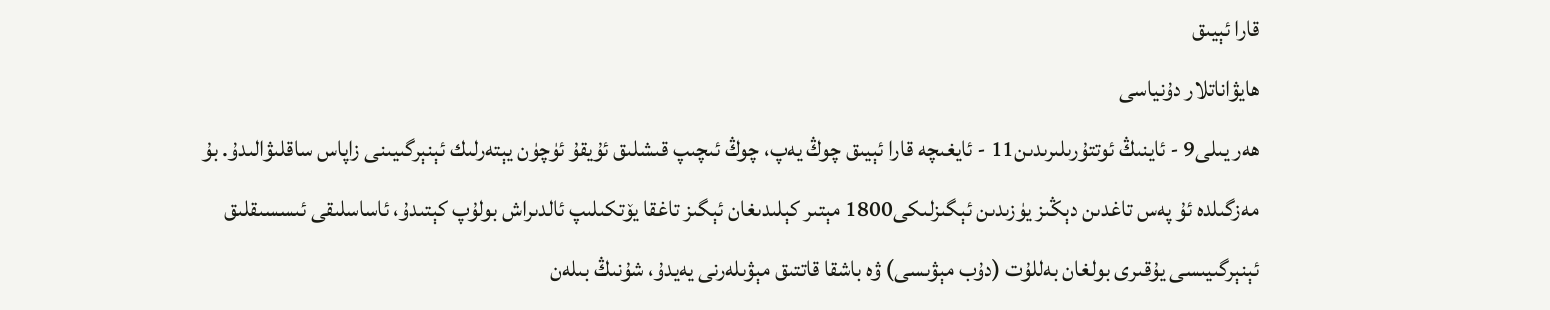قارا ئېيىق
ھايۋاناتلار دۇنياسى
ھەر يىلى9 - ئاينىڭ ئوتتۇرىلىرىدىن11 - ئايغىچە قارا ئېيىق چوڭ يەپ، چوڭ ئىچىپ قىشلىق ئۇيقۇ ئۈچۈن يېتەرلىك ئېنېرگىيىنى زاپاس ساقلىۋالىدۇ. بۇ مەزگىلدە ئۇ پەس تاغدىن دېڭىز يۈزىدىن ئېگىزلىكى1800 مېتىر كېلىدىغان ئېگىز تاغقا يۆتكىلىپ ئالدىراش بولۇپ كېتىدۇ، ئاساسلىقى ئىسسىقلىق ئېنېرگىيىسى يۇقىرى بولغان بەللۇت (دۇب مېۋىسى) ۋە باشقا قاتتىق مېۋىلەرنى يەيدۇ، شۇنىڭ بىلەن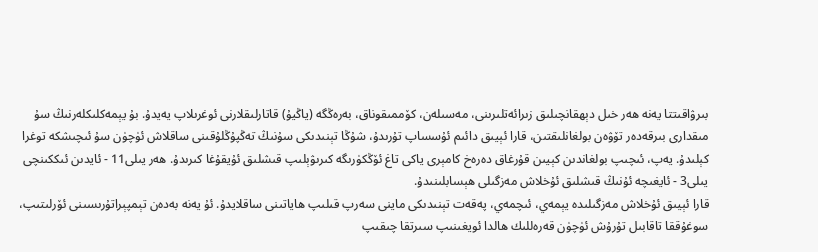بىرۋاقىتتا يەنە ھەر خىل دېھقانچىلىق زىرائەتلىرىنى، مەسىلەن، كۆممىقوناق، بەرەڭگە (ياڭيۇ) قاتارلىقلارنى ئوغرىلاپ يەيدۇ. بۇ يېمەكلىكلەرنىڭ سۇ مىقدارى بىرقەدەر تۆۋەن بولغانلىقتىن، قارا ئېيىق دائىم ئۇسساپ تۇرىدۇ، شۇڭا تېنىدىكى سۇنىڭ تەڭپۇڭلۇقىنى ساقلاش ئۈچۈن سۇ ئىچىشكە توغرا كېلىدۇ. يەپ، ئىچىپ بولغاندىن كېيىن قۇرغاق دەرەخ كامېرى ياكى تاغ ئۆڭكۈرىگە كىرىۋېلىپ قىشلىق ئۇيقۇغا كىرىدۇ. ھەر يىلى11 - ئايدىن ئىككىنچى يىلى3 - ئايغىچە ئۇنىڭ قىشلىق ئۇخلاش مەزگىلى ھېسابلىنىدۇ.
قارا ئېيىق ئۇخلاش مەزگىلىدە يېمەي، ئىچمەي، پەقەت تېنىدىكى ماينى سەرپ قىلىپ ھاياتىنى ساقلايدۇ. ئۇ يەنە بەدەن تېمپېراتۇرىسىنى ئۆرلىتىپ، سوغۇققا تاقابىل تۇرۇش ئۈچۈن قەرەللىك ھالدا ئويغىنىپ سىرتقا چىقىپ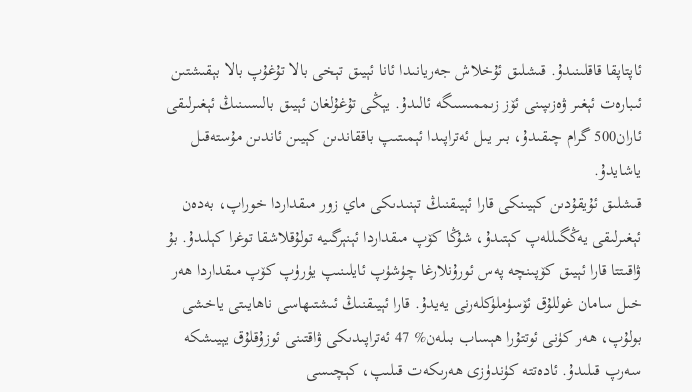ئاپتاپقا قاقلىنىدۇ. قىشلىق ئۇخلاش جەريانىدا ئانا ئېيىق تېخى بالا تۇغۇپ بالا بېقىشتىن ئىبارەت ئېغىر ۋەزىپىنى ئۆز زىممىسىگە ئالىدۇ. يېڭى تۇغۇلغان ئېيىق بالىسىنىڭ ئېغىرلىقى ئاران500 گرام چىقىدۇ، بىر يىل ئەتراپىدا ئېمىتىپ باققاندىن كېيىن ئاندىن مۇستەقىل ياشايدۇ.
قىشلىق ئۇيقۇدىن كېيىنكى قارا ئېيىقنىڭ تېنىدىكى ماي زور مىقداردا خوراپ، بەدەن ئېغىرلىقى يەڭگىللەپ كېتىدۇ، شۇڭا كۆپ مىقداردا ئېنېرگىيە تولۇقلاشقا توغرا كېلىدۇ. بۇ ۋاقىتتا قارا ئېيىق كۆپىنچە پەس ئورۇنلارغا چۈشۈپ ئايلىنىپ يۈرۈپ كۆپ مىقداردا ھەر خىل سامان غوللۇق ئۆسۈملۈكلەرنى يەيدۇ. قارا ئېيىقنىڭ ئىشتىھاسى ناھايىتى ياخشى بولۇپ، ھەر كۈنى ئوتتۇرا ھېساب بىلەن% 47 ئەتراپىدىكى ۋاقتىنى ئوزۇقلۇق يېيىشكە سەرپ قىلىدۇ. ئادەتتە كۈندۈزى ھەرىكەت قىلىپ، كېچىسى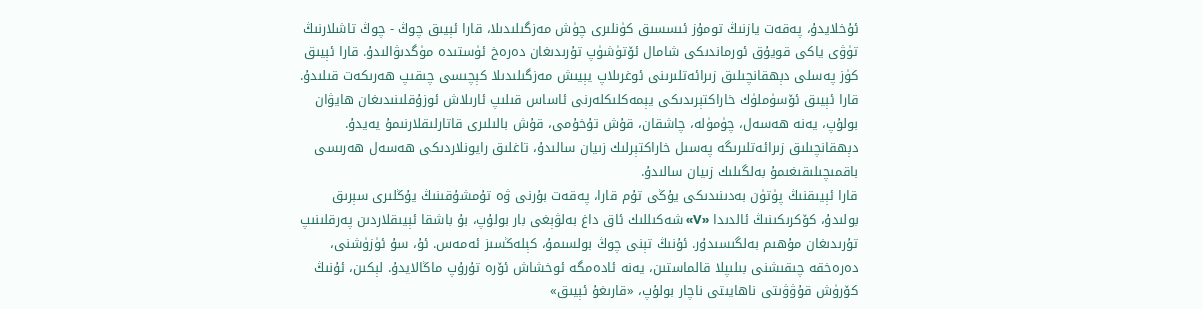ئۇخلايدۇ، پەقەت يازنىڭ تومۇز ئىسسىق كۈنلىرى چۈش مەزگىلىدىلا، قارا ئېيىق چوڭ - چوڭ تاشلارنىڭ تۈۋى ياكى قويۇق ئورماندىكى شامال ئۆتۈشۈپ تۇرىدىغان دەرەخ ئۈستىدە مۈگدىۋالىدۇ. قارا ئېيىق كۈز پەسلى دېھقانچىلىق زىرائەتلىرىنى ئوغرىلاپ يېيىش مەزگىلىدىلا كېچىسى چىقىپ ھەرىكەت قىلىدۇ.
قارا ئېيىق ئۆسۈملۈك خاراكتېرىدىكى يېمەكلىكلەرنى ئاساس قىلىپ ئارىلاش ئوزۇقلىنىدىغان ھايۋان بولۇپ، يەنە ھەسەل، چۈمۈلە، چاشقان، قۇش تۇخۇمى، قۇش بالىلىرى قاتارلىقلارنىمۇ يەيدۇ. دېھقانچىلىق زىرائەتلىرىگە پەسىل خاراكتېرلىك زىيان سالىدۇ، تاغلىق رايونلاردىكى ھەسەل ھەرىسى باقمىچىلىقىغىمۇ بەلگىلىك زىيان سالىدۇ.
قارا ئېيىقنىڭ پۈتۈن بەدىنىدىكى يۇڭى تۇم قارا، پەقەت بۇرنى ۋە تۇمشۇقىنىڭ يۇڭلىرى سېرىق بولىدۇ، كۆكرىكىنىڭ ئالدىدا «V» شەكىللىك ئاق داغ بەلۋېغى بار بولۇپ، بۇ باشقا ئېيىقلاردىن پەرقلىنىپ تۇرىدىغان مۇھىم بەلگىسىدۇر. ئۇنىڭ تېنى چوڭ بولسىمۇ، كېلەڭسىز ئەمەس. ئۇ، سۇ ئۈزۈشنى، دەرەخقە چىقىشنى بىلىپلا قالماستىن، يەنە ئادەمگە ئوخشاش ئۆرە تۇرۇپ ماڭالايدۇ. لېكىن، ئۇنىڭ كۆرۈش قۇۋۋىتى ناھايىتى ناچار بولۇپ، «قارىغۇ ئېيىق»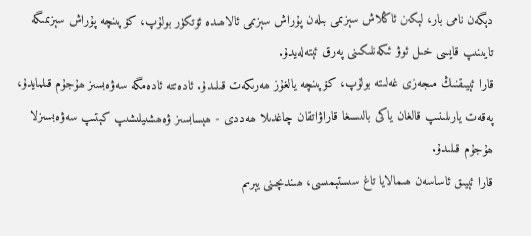دېگەن نامى بار، لېكىن ئاڭلاش سېزىمى بىلەن پۇراش سېزىمى ئالاھىدە ئۆتكۈر بولۇپ، كۆپىنچە پۇراش سېزىمىگە تايىنىپ قايسى خىل ئوۋ ئىكەنلىكىنى پەرق ئېتەلەيدۇ.
قارا ئېيىقنىڭ مىجەزى غەلىتە بولۇپ، كۆپىنچە يالغۇز ھەرىكەت قىلىدۇ. ئادەتتە ئادەمگە سەۋەبسىز ھۇجۇم قىلمايدۇ، پەقەت يارىلىنىپ قالغان ياكى بالىسىغا قاراۋاتقان چاغدىلا ھەددى - ھېسابسىز ۋەھشىيلىشىپ كېتىپ سەۋەبسىزلا ھۇجۇم قىلىدۇ.
قارا ئېيىق ئاساسەن ھىمالايا تاغ سىستېمىسى، ھىندىچىنى يېرىم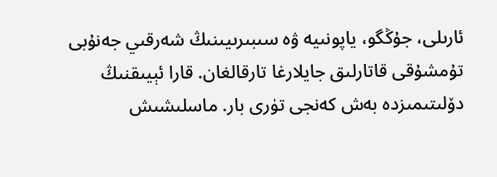ئارىلى، جۇڭگو، ياپونىيە ۋە سىبىرىيىنىڭ شەرقىي جەنۇبى تۇمشۇقى قاتارلىق جايلارغا تارقالغان. قارا ئېيىقنىڭ دۆلىتىمىزدە بەش كەنجى تۈرى بار. ماسلىشىش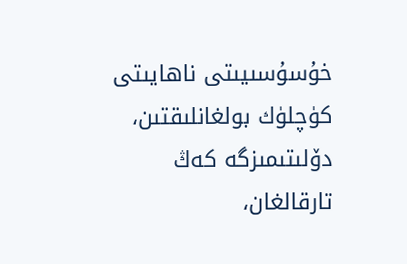خۇسۇسىيىتى ناھايىتى كۈچلۈك بولغانلىقتىن، دۆلىتىمىزگە كەڭ تارقالغان،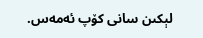لېكىن سانى كۆپ ئەمەس.